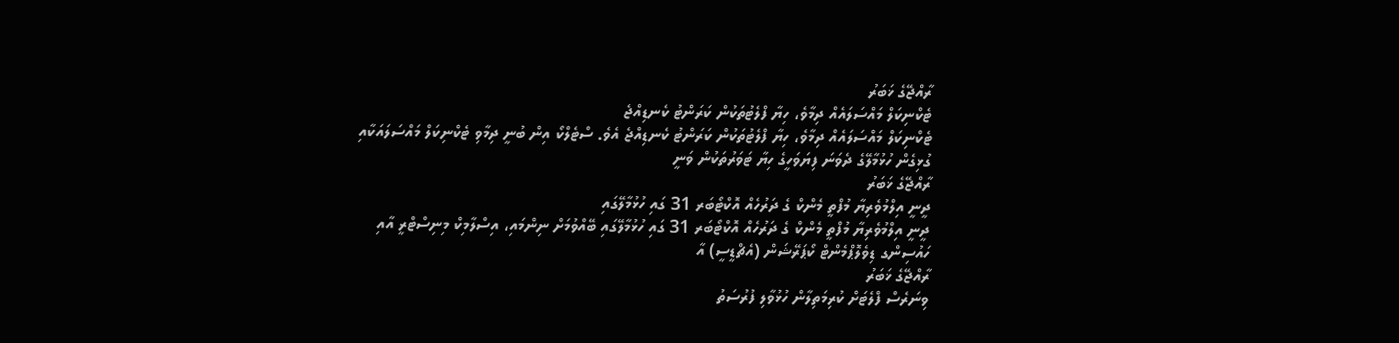ރާއްޖޭގެ ޚަބަރު
ޓެކްނިކަލް މައްސަލައެއް ދިމާވެ، ހިޔާ ފްލެޓުތަކުން ކަރަންޓު ކެނޑިއްޖެ
ޓެކްނިކަލް މައްސަލައެއް ދިމާވެ، ހިޔާ ފްލެޓުތަކުން ކަރަންޓު ކެނޑިއްޖެ އެވެ. ސްޓެލްކޯ އިން ބުނީ ދިމާވި ޓެކްނިކަލް މައްސަލައަކާއި ގުޅިގެން ހުޅުމާލޭގެ ދެވަނަ ފިޔަވަހީގެ ހިޔާ ޓަވަރުތަކުން ވަނީ
ރާއްޖޭގެ ޚަބަރު
ދީނީ އިލްމުވެރިޔާ މުފްތީ މެންކް ގެ ދަރުހެއް އޮކްޓޯބަރ 31 ގައި ހުޅުމާލޭގައި
ދީނީ އިލްމުވެރިޔާ މުފްތީ މެންކް ގެ ދަރުހެއް އޮކްޓޯބަރ 31 ގައި ހުޅުމާލޭގައި ބޭއްވުމަށް ނިންމައި، އިސްލާމިކް މިނިސްޓްރީ އާއި ހައުސިންގ ޑިވެލޮޕްމެންޓް ކޯޕަރޭޝަން (އެޗްޑީސީ) އާ
ރާއްޖޭގެ ޚަބަރު
ވިނަރެސް ފްލެޓަށް ކުރިމަތިލާން ހުޅުވާލި ފުރުސަތު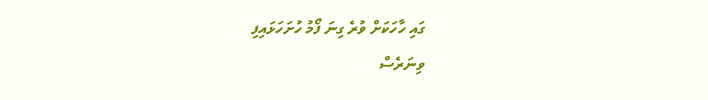ގައި ހާހަކަށް ވުރެ ގިނަ ފޯމު ހުށަހަޅައިފި
ވިނަރެސް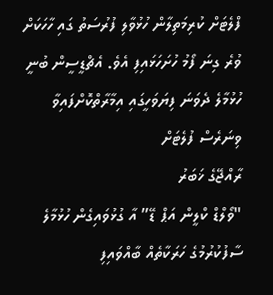ފްލެޓަށް ކުރިމަތިލާން ހުޅުވާލި ފުރުސަތު ގައި ހާހަކަށް ވުރެ ގިނަ ފޯމު ހުށަހަޅައިފި އެވެ. އެޗްޑީސީން ބުނީ ހުޅުމާލެ ދެވަނަ ފިޔަވަހީގައި އިމާރާތްކޮށްފައިވާ ވިނަރެސް ފުލެޓަށް
ރާއްޖޭގެ ޚަބަރު
"ވޯލްޑް ކްލީން އަޕް ޑޭ” އާ ގުޅުވައިގެން ހުޅުމާލެ ސާފުކުރުމުގެ ހަރަކާތެއް ބާއްވައިފި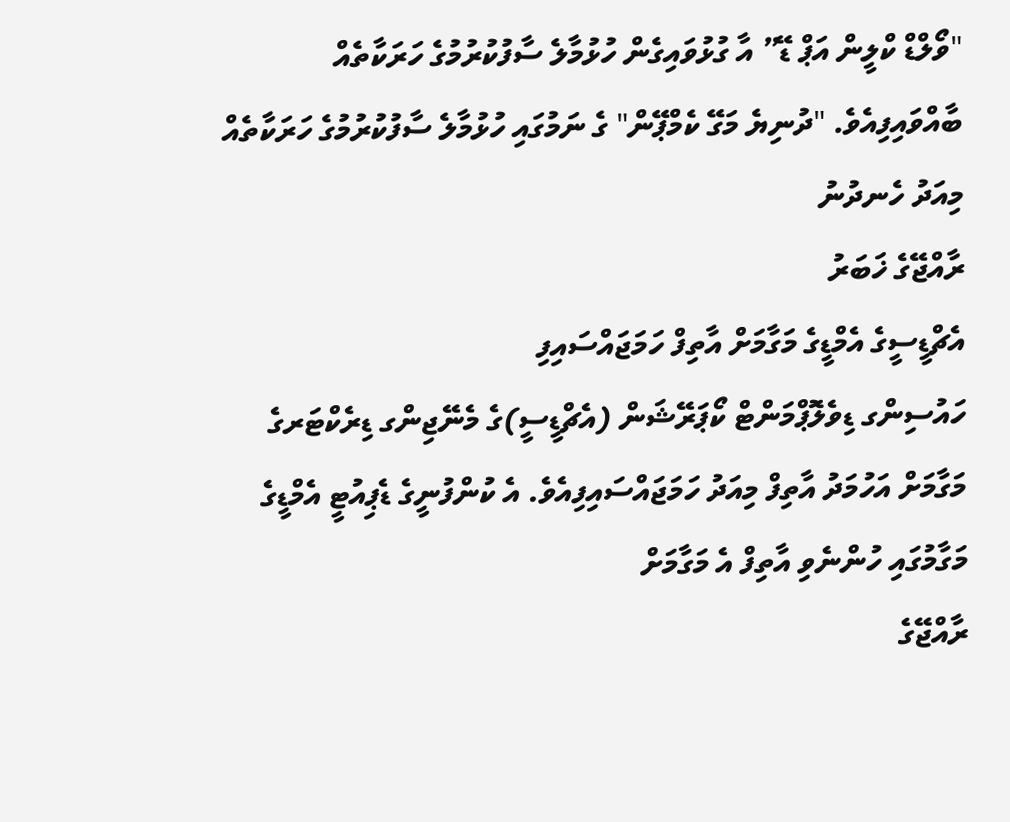"ވޯލްޑް ކްލީން އަޕް ޑޭ” އާ ގުޅުވައިގެން ހުޅުމާލެ ސާފުކުރުމުގެ ހަރަކާތެއް ބާއްވައިފިއެވެ. "ދުނިޔެ މަގޭ ކެމްޕޭން" ގެ ނަމުގައި ހުޅުމާލެ ސާފުކުރުމުގެ ހަރަކާތެއް މިއަދު ހެނދުނު
ރާއްޖޭގެ ޚަބަރު
އެޗްޑީސީގެ އެމްޑީގެ މަގާމަށް އާތިފް ހަމަޖައްސައިފި
ހައުސިންގ ޑިވެލޮޕްމަންޓް ކޯޕަރޭޝަން (އެޗްޑީސީ)ގެ މެނޭޖިންގ ޑިރެކްޓަރގެ މަގާމަށް އަހުމަދު އާތިފް މިއަދު ހަމަޖައްސައިފިއެވެ. އެ ކުންފުނީގެ ޑެޕިއުޓީ އެމްޑީގެ މަގާމުގައި ހުންނެވި އާތިފް އެ މަގާމަށް
ރާއްޖޭގެ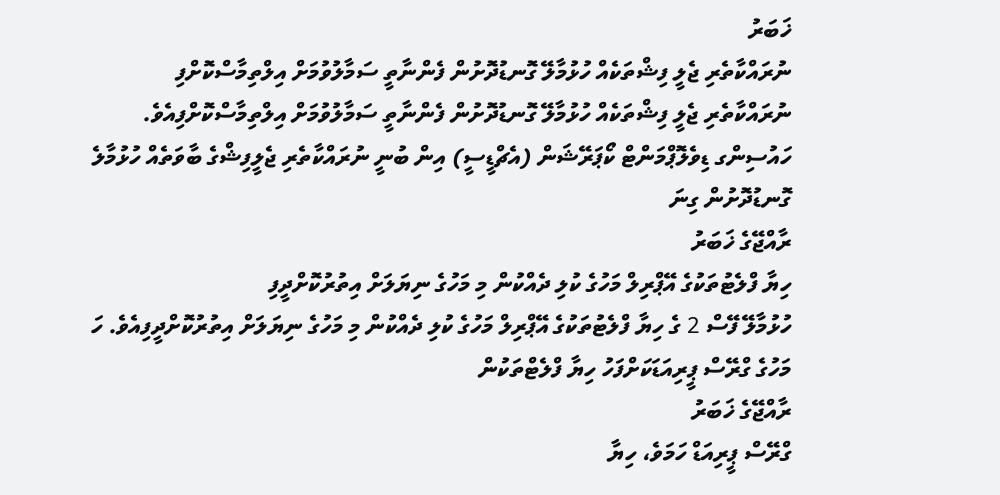ޚަބަރު
ނުރައްކާތެރި ޖެލީ ފިޝްތަކެއް ހުޅުމާލޭ ގޮނޑުދޮށުން ފެންނާތީ ސަމާލުވުމަށް އިލްތިމާސްކޮށްފި
ނުރައްކާތެރި ޖެލީ ފިޝްތަކެއް ހުޅުމާލޭ ގޮނޑުދޮށުން ފެންނާތީ ސަމާލުވުމަށް އިލްތިމާސްކޮށްފިއެވެ. ހައުސިންގ ޑިވެލޮޕްމަންޓް ކޯޕަރޭޝަން (އެޗްޑީސީ) އިން ބުނީ ނުރައްކާތެރި ޖެލީފިޝްގެ ބާވަތެއް ހުޅުމާލެ ގޮނޑުދޮށުން ގިނަ
ރާއްޖޭގެ ޚަބަރު
ހިޔާ ފްލެޓުތަކުގެ އޭޕްރިލް މަހުގެ ކުލި ދެއްކުން މި މަހުގެ ނިޔަލަށް އިތުރުކޮށްދީފި
ހުޅުމާލޭ ފޭސް 2 ގެ ހިޔާ ފްލެޓުތަކުގެ އޭޕްރިލް މަހުގެ ކުލި ދެއްކުން މި މަހުގެ ނިޔަލަށް އިތުރުކޮށްދީފިއެވެ. ހަ މަހުގެ ގްރޭސް ޕީރިއަޑަކަށްފަހު ހިޔާ ފްލެޓްތަކުން
ރާއްޖޭގެ ޚަބަރު
ގްރޭސް ޕީރިއަޑް ހަމަވެ، ހިޔާ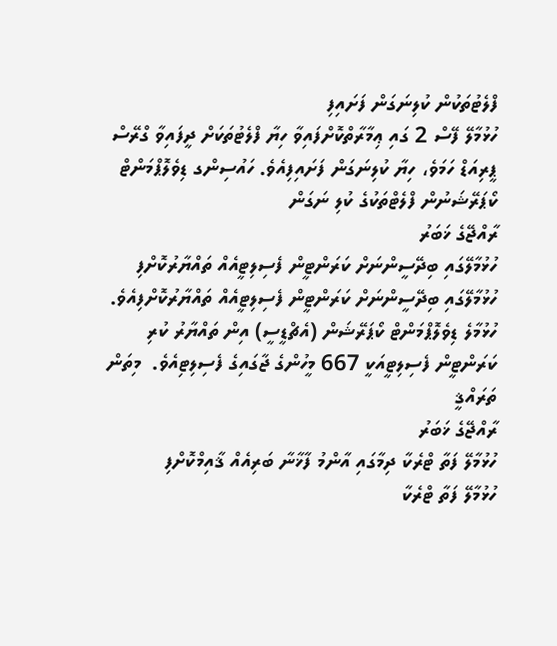ފްލެޓުތަކުން ކުލިނަގަން ފަށައިފި
ހުޅުމާލޭ ފޭސް 2 ގައި ޢިމާރާތްކޮށްފައިވާ ހިޔާ ފްލެޓުތަކަށް ދީފައިވާ ގްރޭސް ޕީރިއަޑް ހަމަވެ، ހިޔާ ކުލިނަގަން ފަށައިފިއެވެ. ހައުސިންގ ޑިވެލޮޕްމަންޓް ކޯޕަރޭޝަނުން ފްލެޓްތަކުގެ ކުލި ނަގަން
ރާއްޖޭގެ ޚަބަރު
ހުޅުމާލޭގައި ބިދޭސީންނަށް ކަރަންޓީން ފެސިލިޓީއެއް ތައްޔާރުކޮށްފި
ހުޅުމާލޭގައި ބިދޭސީންނަށް ކަރަންޓީން ފެސިލިޓީއެއް ތައްޔާރުކޮށްފިއެވެ. ހުޅުމާލެ ޑިވެލޮޕްމަންޓް ކޯޕަރޭޝަން (އެޗްޑީސީ) އިން ތައްޔާރު ކުރި ކަރަންޓީން ފެސިލިޓީއަކީ 667 މީހުންގެ ޖާގައިގެ ފެސިލިޓިއެވެ.  މިތަން ތަރައްޤީ
ރާއްޖޭގެ ޚަބަރު
ހުޅުމާލޭ ފަތާ ޓްރެކާ ދިމާގައި އާންމު ފާޚާނާ ބަރިއެއް ޤާއިމްކޮށްފި
ހުޅުމާލޭ ފަތާ ޓްރެކާ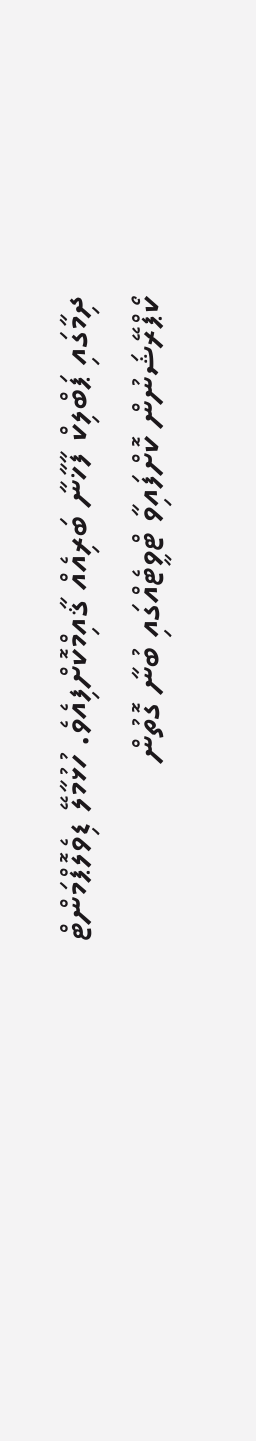ދިމާގައި ޕަބްލިކް ފާޚާނާ ބަރިއެއް ޤާއިމްކޮށްފިއެވެ. ހުޅުމާލޭ ޑިވެލޮޕްމަންޓް ކޯޕްރޭޝަނުން ކޮށްފައިވާ ޓްވީޓެއްގައި ބުނާ ގޮތުން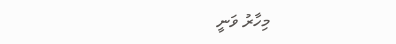މިހާރު ވަނީ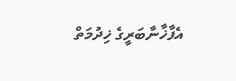އެފާޚާނާބަރީގެ ޚިދުމަތް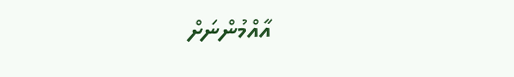އާއްމުންނަށް